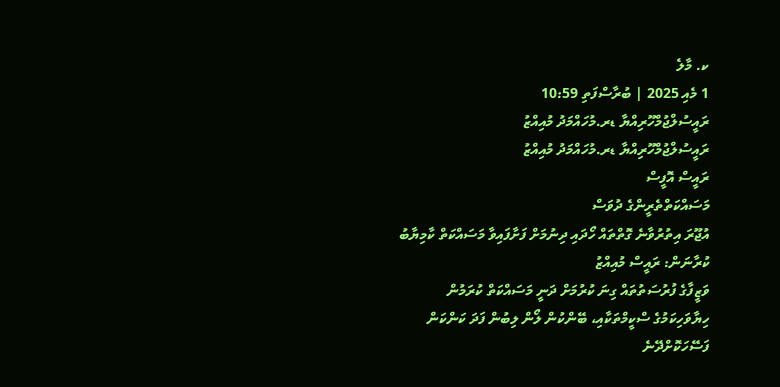ކ. މާލެ
1 މެއި 2025 | ބުރާސްފަތި 10:59
ރައީސުލްޖުމްހޫރިއްޔާ ޑރ.މުހައްމަދު މުއިއްޒު
ރައީސުލްޖުމްހޫރިއްޔާ ޑރ.މުހައްމަދު މުއިއްޒު
ރައީސް އޮފީސް
މަސައްކަތްތެރީންގެ ދުވަސް
އުޖޫރަ އިތުރުވާނެ ގޮތްތައް ހޯދައި ދިނުމަށް ފަށާފައިވާ މަސައްކަތް ކާމިޔާބު ކުރާނަން: ރައީސް މުއިއްޒު
ވަޒީފާގެ ފުރުސަތުތައް ގިނަ ކުރުމަށް ދަނީ މަސައްކަތް ކުރަމުން
ހިޔާވަހިކަމުގެ ސްކީމްތަކާއި، ބޭންކުން ލޯން ލިބުން ފަދަ ކަންކަން ފަސޭހަކޮށްދޭނެ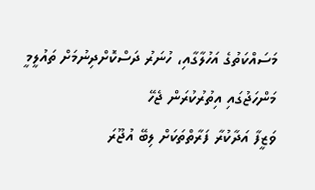މަސައްކަތުގެ އަހުލާގާއި، ހުނަރު ދަސްކޮށްދިނުމަށް ތައުލީމީ މަންހަޖުގައި އިތުރުކުރަން ޖެހޭ
ވަޒީފާ އަދާކުރާ ފަރާތްތަކަށް ލިބޭ އުޖޫރަ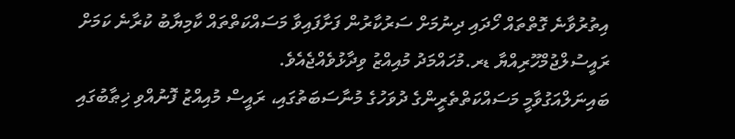އިތުރުވާނެ ގޮތްތައް ހޯދައި ދިނުމަށް ސަރުކާރުން ފަށާފައިވާ މަސައްކަތްތައް ކާމިޔާބު ކުރާނެ ކަމަށް ރައީސުލްޖުމްހޫރިއްޔާ ޑރ.މުހައްމަދު މުއިއްޒު ވިދާޅުވެއްޖެއެވެ.
ބައިނަލްއަގުވާމީ މަސައްކަތްތެރީންގެ ދުވަހުގެ މުނާސަބަތުގައި، ރައީސް މުއިއްޒު ފޮނުއްވި ޚިޠާބުގައި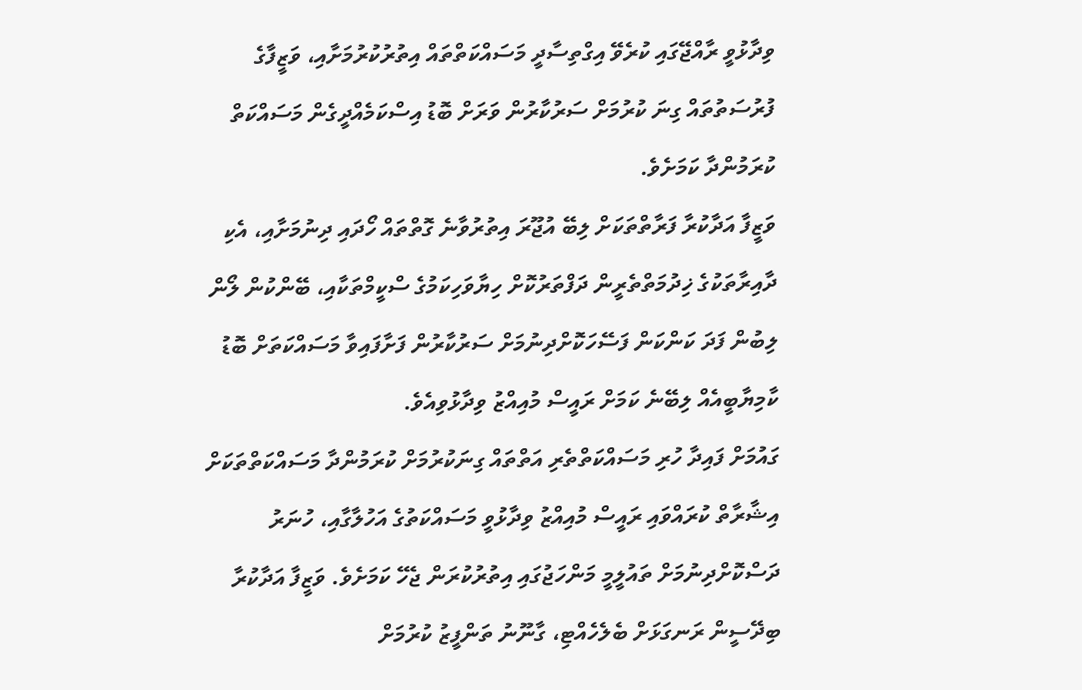ވިދާޅުވީ ރާއްޖޭގައި ކުރެވޭ އިގްތިސާދީ މަސައްކަތްތައް އިތުރުކުރުމަށާއި، ވަޒީފާގެ ފުރުސަތުތައް ގިނަ ކުރުމަށް ސަރުކާރުން ވަރަށް ބޮޑު އިސްކަމެއްދީގެން މަސައްކަތް ކުރަމުންދާ ކަމަށެވެ.
ވަޒީފާ އަދާކުރާ ފަރާތްތަކަށް ލިބޭ އުޖޫރަ އިތުރުވާނެ ގޮތްތައް ހޯދައި ދިނުމަށާއި، އެކި ދާއިރާތަކުގެ ޚިދުމަތްތެރީން ދަފްތަރުކޮށް ހިޔާވަހިކަމުގެ ސްކީމްތަކާއި، ބޭންކުން ލޯން ލިބުން ފަދަ ކަންކަން ފަސޭހަކޮށްދިނުމަށް ސަރުކާރުން ފަށާފައިވާ މަސައްކަތަށް ބޮޑު ކާމިޔާބީއެއް ލިބޭނެ ކަމަށް ރައީސް މުއިއްޒު ވިދާޅުވިއެވެ.
ގައުމަށް ފައިދާ ހުރި މަސައްކަތްތެރި އަތްތައް ގިނަކުރުމަށް ކުރަމުންދާ މަސައްކަތްތަކަށް އިޝާރާތް ކުރައްވައި ރައީސް މުއިއްޒު ވިދާޅުވީ މަސައްކަތުގެ އަހުލާގާއި، ހުނަރު ދަސްކޮށްދިނުމަށް ތައުލީމީ މަންހަޖުގައި އިތުރުކުރަން ޖެހޭ ކަމަށެވެ. ވަޒީފާ އަދާކުރާ ބިދޭސީން ރަނގަޅަށް ބެލެހެއްޓި، ގާނޫނު ތަންފީޒު ކުރުމަށް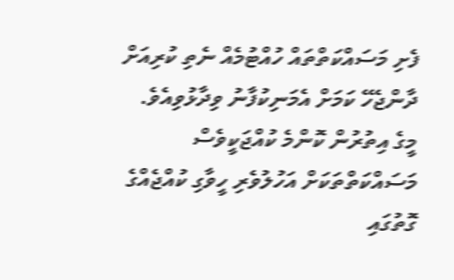ފެށި މަސައްކަތްތައް ހުއްޓުމެއް ނެތި ކުރިއަށް ދާންޖެހޭ ކަމަށް އެމަނިކުފާނު ވިދާޅުވިއެވެ.
މީގެ އިތުރުން ކޮންމެ ކުއްޖަކީވެސް މަސައްކަތްތަކަށް އަހުލުވެރި ހީވާގި ކުއްޖެއްގެ ގޮތުގައި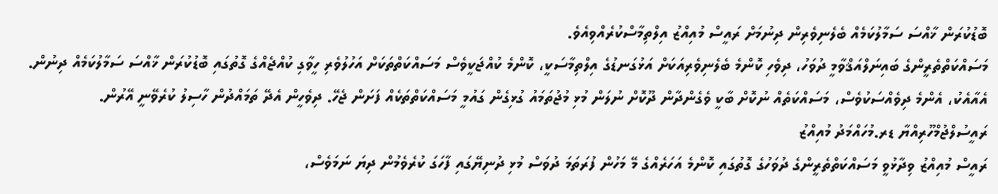ބޮޑުކުރަން ޚާއްސަ ސަމާލުކަމެއް ބެލެނިވެރިން ދިނުމަށް ރައީސް މުއިއްޒު އިލްތިމާސްކުރެއްވިއެވެ.
މަސައްކަތްތެރީންގެ ބައިނަލްއަޤްވާމީ ދުވަހު، ދިވެހި ކޮންމެ ބެލެނިވެރިއަކަށް އަޅުގަނޑުގެ އިލްތިމާސަކީ، ކޮންމެ ކުއްޖަކީވެސް މަސައްކަތްތަކަށް އަހުލުވެރި ހީވާގި ކުއްޖެއްގެ ގޮތުގައި ބޮޑުކުރަން ޚާއްސަ ސަމާލުކަމެއް ދިނުން. އެއާއެކު، އެންމެ ދިވެއްސަކުވެސް، މަސައްކަތެއް ނުކޮށް ބާކީ ވެގެންދާން ދޫކޮށް ނުލަން މުޅި މުޖުތަމައު ގުޅިގެން ގައުމީ މަސައްކަތްތަކެއް ފަށަން ޖެހޭ. ދިވެހީން އެދޭ ތަމައްދުން ހާސިލު ކުރެވޭނީ އޭރުން.
ރައީސުލްޖުމްހޫރިއްޔާ ޑރ.މުހައްމަދު މުއިއްޒު
ރައީސް މުއިއްޒު ވިދާޅުވީ މަސައްކަތްތެރީންގެ ދުވަހުގެ ގޮތުގައި ކޮންމެ އަހަރެއްގެ މޭ މަހުން ފުރަތަމަ ދުވަސް މުޅި ދުނިޔޭގައި ފާހަގަ ކުރެވެމުން ދިޔަ ނަމަވެސް،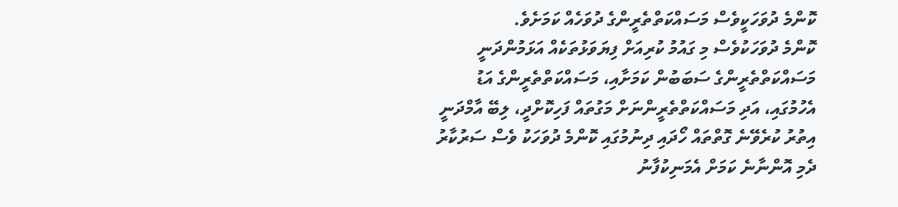ކޮންމެ ދުވަހަކީވެސް މަސައްކަތްތެރީންގެ ދުވަހެއް ކަމަށެވެ.
ކޮންމެ ދުވަހަކުވެސް މި ގައުމު ކުރިއަށް ފިޔަވަޅުތަކެއް އަޅަމުންދަނީ މަސައްކަތްތެރީންގެ ސަބަބުން ކަމަށާއި، މަސައްކަތްތެރީންގެ އަޑު އެހުމުގައި، އަދި މަސައްކަތްތެރީންނަށް މަގުތައް ފަހިކޮށްދީ، ލިބޭ އާމްދަނީ އިތުރު ކުރެވޭނެ ގޮތްތައް ހޯދައި ދިނުމުގައި ކޮންމެ ދުވަހަކު ވެސް ސަރުކާރު ދެމި އޮންނާނެ ކަމަށް އެމަނިކުފާނު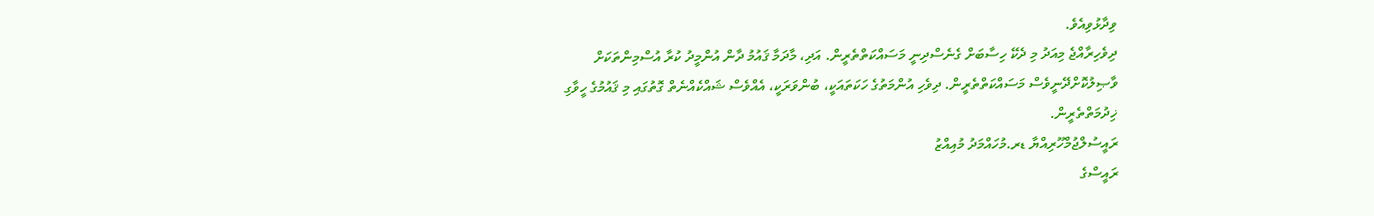ވިދާޅުވިއެވެ.
ދިވެހިރާއްޖެ މިއަދު މި ދެކޭ ހިސާބަށް ގެނެސްދިނީ މަސައްކަތްތެރީން. އަދި، މާދަމާ ޤައުމު ދާން އުންމީދު ކުރާ އުސްމިންތަކަށް ވާޞިލުކޮށްދޭނީވެސް މަސައްކަތްތެރީން. ދިވެހި އުންމަތުގެ ހަކަތައަކީ، ބުންވަރަކީ، އެއްވެސް ޝައްކެއްނެތް ގޮތުގައި މި ޤައުމުގެ ހީވާގި ޚިދުމަތްތެރީން.
ރައީސުލްޖުމްހޫރިއްޔާ ޑރ.މުހައްމަދު މުއިއްޒު
ރައީސްގެ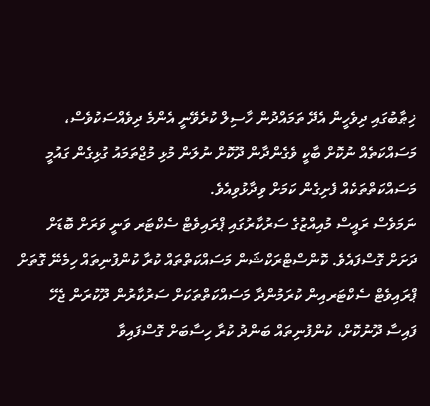ޚިޠާބުގައި ދިވެހީން އެދޭ ތަމައްދުން ހާސިލް ކުރެވޭނީ އެންމެ ދިވެއްސަކުވެސް، މަސައްކަތެއް ނުކޮށް ބާކީ ވެގެންދާން ދޫކޮށް ނުލަން މުޅި މުޖްތަމައު ގުޅިގެން ގައުމީ މަސައްކަތްތަކެއް ފެށިގެން ކަމަށް ވިދާޅުވިއެވެ.
ނަމަވެސް ރައީސް މުއިއްޒުގެ ސަރުކާރުގައި ޕްރައިވެޓް ސެކްޓަރ ވަނީ ވަރަށް ބޮޑަށް ދަށަށް ގޮސްފައެވެ. ކޮންސްޓްރަކްޝަން މަސައްކަތްތައް ކުރާ ކުންފުނިތައް ހިމެނޭ ގޮތަށް ޕްރައިވެޓް ސެކްޓަރއިން ކުރަމުންދާ މަސައްކަތްތަކަށް ސަރުކާރުން ދޫކުރަން ޖެހޭ ފައިސާ ދޫނުކޮށް، ކުންފުނިތައް ބަންދު ކުރާ ހިސާބަށް ގޮސްފައިވާ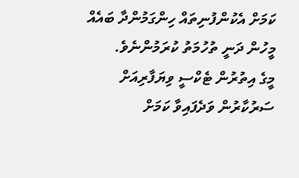ކަމަށް އެކުންފުނިތައް ހިންގަމުންދާ ބައެއް މީހުން ދަނީ ތުހުމަތު ކުރަމުންނެވެ.
މީގެ އިތުރުން ޓެކްސީ ވިޔަފާރިއަށް ސަރުކާރުން ވަދެފައިވާ ކަމަށް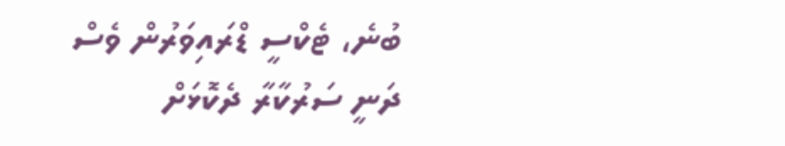ބުނެ، ޓެކްސީ ޑްރައިވަރުން ވެސް ދަނީ ސަރުކާރާ ދެކޮޅަށް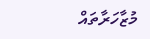މުޒާހަރާތައް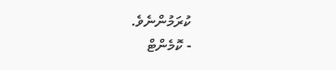ކުރަމުންނެވެ.
- ކޮމެންޓް